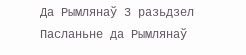Да Рымлянаў 3 разьдзел
Пасланьне да Рымлянаў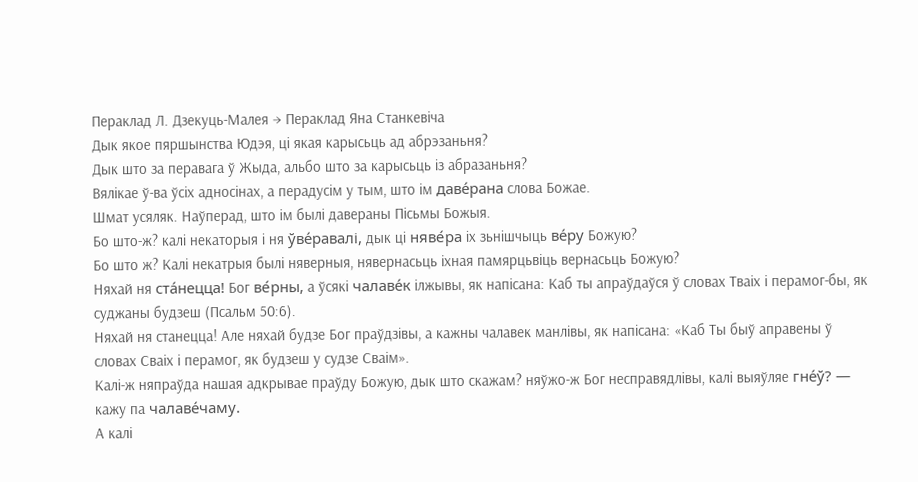Пераклад Л. Дзекуць-Малея → Пераклад Яна Станкевіча
Дык якое пяршынства Юдэя, ці якая карысьць ад абрэзаньня?
Дык што за перавага ў Жыда, альбо што за карысьць із абразаньня?
Вялікае ў-ва ўсіх адносінах, а перадусім у тым, што ім даве́рана слова Божае.
Шмат усяляк. Наўперад, што ім былі давераны Пісьмы Божыя.
Бо што-ж? калі некаторыя і ня ўве́равалі, дык ці няве́ра іх зьнішчыць ве́ру Божую?
Бо што ж? Калі некатрыя былі няверныя, нявернасьць іхная памярцьвіць вернасьць Божую?
Няхай ня ста́нецца! Бог ве́рны, а ўсякі чалаве́к ілжывы, як напісана: Каб ты апраўдаўся ў словах Тваіх і перамог-бы, як суджаны будзеш (Псальм 50:6).
Няхай ня станецца! Але няхай будзе Бог праўдзівы, а кажны чалавек манлівы, як напісана: «Каб Ты быў аправены ў словах Сваіх і перамог, як будзеш у судзе Сваім».
Калі-ж няпраўда нашая адкрывае праўду Божую, дык што скажам? няўжо-ж Бог несправядлівы, калі выяўляе гне́ў? — кажу па чалаве́чаму.
А калі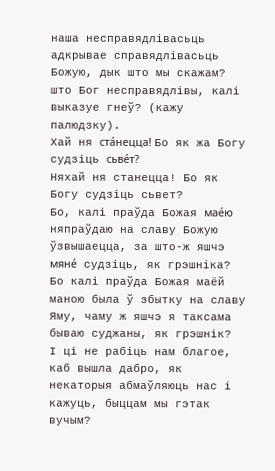наша несправядлівасьць адкрывае справядлівасьць Божую, дык што мы скажам? што Бог несправядлівы, калі выказуе гнеў? (кажу палюдзку).
Хай ня ста́нецца! Бо як жа Богу судзіць сьве́т?
Няхай ня станецца! Бо як Богу судзіць сьвет?
Бо, калі праўда Божая мае́ю няпраўдаю на славу Божую ўзвышаецца, за што-ж яшчэ мяне́ судзіць, як грэшніка?
Бо калі праўда Божая маёй маною была ў збытку на славу Яму, чаму ж яшчэ я таксама бываю суджаны, як грэшнік?
І ці не рабіць нам благое, каб вышла дабро, як некаторыя абмаўляюць нас і кажуць, быццам мы гэтак вучым?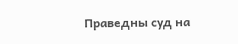Праведны суд на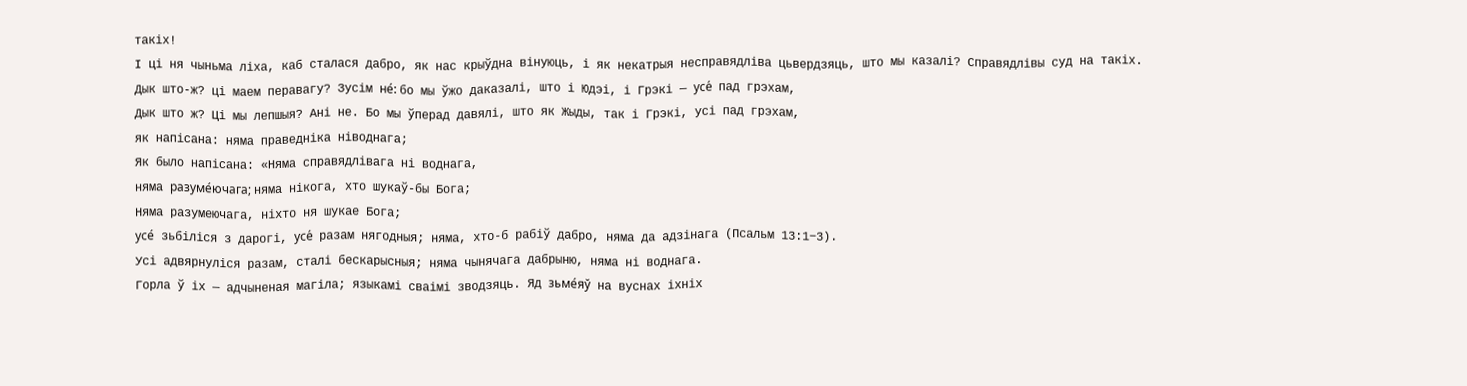такіх!
І ці ня чыньма ліха, каб сталася дабро, як нас крыўдна вінуюць, і як некатрыя несправядліва цьвердзяць, што мы казалі? Справядлівы суд на такіх.
Дык што-ж? ці маем перавагу? Зусім не́: бо мы ўжо даказалі, што і Юдэі, і Грэкі — усе́ пад грэхам,
Дык што ж? Ці мы лепшыя? Ані не. Бо мы ўперад давялі, што як Жыды, так і Грэкі, усі пад грэхам,
як напісана: няма праведніка ніводнага;
Як было напісана: «Няма справядлівага ні воднага,
няма разуме́ючага; няма нікога, хто шукаў-бы Бога;
Няма разумеючага, ніхто ня шукае Бога;
усе́ зьбіліся з дарогі, усе́ разам нягодныя; няма, хто-б рабіў дабро, няма да адзінага (Псальм 13:1−3).
Усі адвярнуліся разам, сталі бескарысныя; няма чынячага дабрыню, няма ні воднага.
Горла ў іх — адчыненая магіла; языкамі сваімі зводзяць. Яд зьме́яў на вуснах іхніх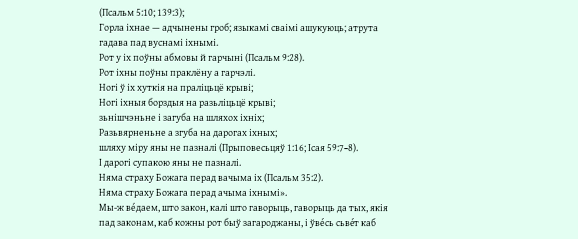(Псальм 5:10; 139:3);
Горла іхнае — адчынены гроб; языкамі сваімі ашукуюць; атрута гадава пад вуснамі іхнымі.
Рот у іх поўны абмовы й гарчыні (Псальм 9:28).
Рот іхны поўны праклёну а гарчэлі.
Ногі ў іх хуткія на праліцьцё крыві;
Ногі іхныя борздыя на разьліцьцё крыві;
зьнішчэньне і загуба на шляхох іхніх;
Разьвярненьне а згуба на дарогах іхных;
шляху міру яны не пазналі (Прыповесьцяў 1:16; Ісая 59:7−8).
І дарогі супакою яны не пазналі.
Няма страху Божага перад вачыма іх (Псальм 35:2).
Няма страху Божага перад ачыма іхнымі».
Мы-ж ве́даем, што закон, калі што гаворыць, гаворыць да тых, якія пад законам, каб кожны рот быў загароджаны, і ўве́сь сьве́т каб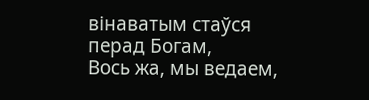вінаватым стаўся перад Богам,
Вось жа, мы ведаем,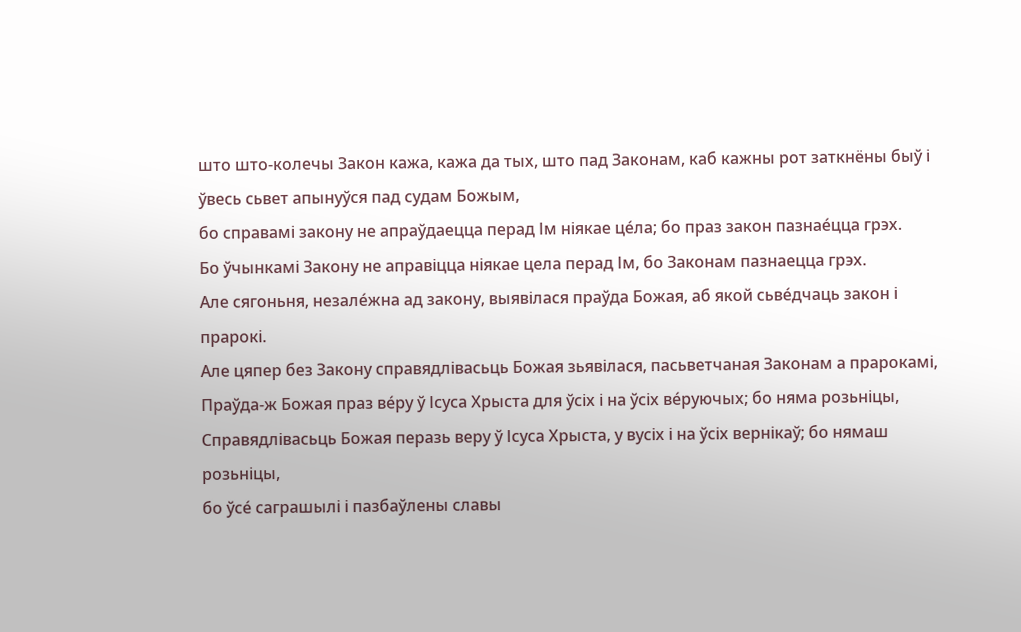што што-колечы Закон кажа, кажа да тых, што пад Законам, каб кажны рот заткнёны быў і ўвесь сьвет апынуўся пад судам Божым,
бо справамі закону не апраўдаецца перад Ім ніякае це́ла; бо праз закон пазнае́цца грэх.
Бо ўчынкамі Закону не аправіцца ніякае цела перад Ім, бо Законам пазнаецца грэх.
Але сягоньня, незале́жна ад закону, выявілася праўда Божая, аб якой сьве́дчаць закон і прарокі.
Але цяпер без Закону справядлівасьць Божая зьявілася, пасьветчаная Законам а прарокамі,
Праўда-ж Божая праз ве́ру ў Ісуса Хрыста для ўсіх і на ўсіх ве́руючых; бо няма розьніцы,
Справядлівасьць Божая перазь веру ў Ісуса Хрыста, у вусіх і на ўсіх вернікаў; бо нямаш розьніцы,
бо ўсе́ саграшылі і пазбаўлены славы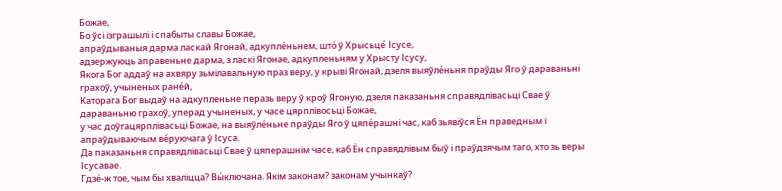Божае,
Бо ўсі ізграшылі і спабыты славы Божае,
апраўдываныя дарма ласкай Ягонай, адкупле́ньнем, што́ ў Хрысьце́ Ісусе,
адзержуюць аправеньне дарма, з ласкі Ягонае, адкупленьням у Хрысту Ісусу,
Якога Бог аддаў на ахвяру зьмілавальную праз веру, у крыві Ягонай, дзеля выяўле́ньня праўды Яго ў дараваньні грахоў, учыненых ране́й,
Каторага Бог выдаў на адкупленьне перазь веру ў кроў Ягоную, дзеля паказаньня справядлівасьці Свае ў дараваньню грахоў, уперад учыненых, у часе цярплівосьці Божае,
у час доўгацярплівасьці Божае, на выяўле́ньне праўды Яго ў цяпе́рашні час, каб зьявіўся Ён праведным і апраўдываючым ве́руючага ў Ісуса.
Да паказаньня справядлівасьці Свае ў цяперашнім часе, каб Ён справядлівым быў і праўдзячым таго, хто зь веры Ісусавае.
Гдзе́-ж тое, чым бы хваліцца? Вы́ключана. Якім законам? законам учынкаў?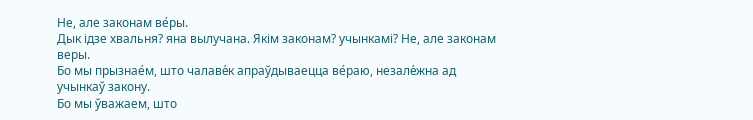Не, але законам ве́ры.
Дык ідзе хвальня? яна вылучана. Якім законам? учынкамі? Не, але законам веры.
Бо мы прызнае́м, што чалаве́к апраўдываецца ве́раю, незале́жна ад учынкаў закону.
Бо мы ўважаем, што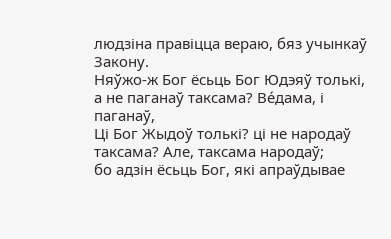людзіна правіцца вераю, бяз учынкаў Закону.
Няўжо-ж Бог ёсьць Бог Юдэяў толькі, а не паганаў таксама? Ве́дама, і паганаў,
Ці Бог Жыдоў толькі? ці не народаў таксама? Але, таксама народаў;
бо адзін ёсьць Бог, які апраўдывае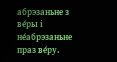абрэзаньне з ве́ры і не́абрэзаньне праз ве́ру.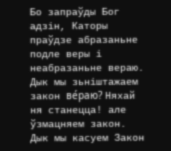Бо запраўды Бог адзін, Каторы праўдзе абразаньне подле веры і неабразаньне вераю.
Дык мы зьніштажаем закон ве́раю? Няхай ня станецца! але ўзмацняем закон.
Дык мы касуем Закон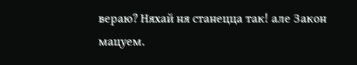вераю? Няхай ня станецца так! але Закон мацуем.